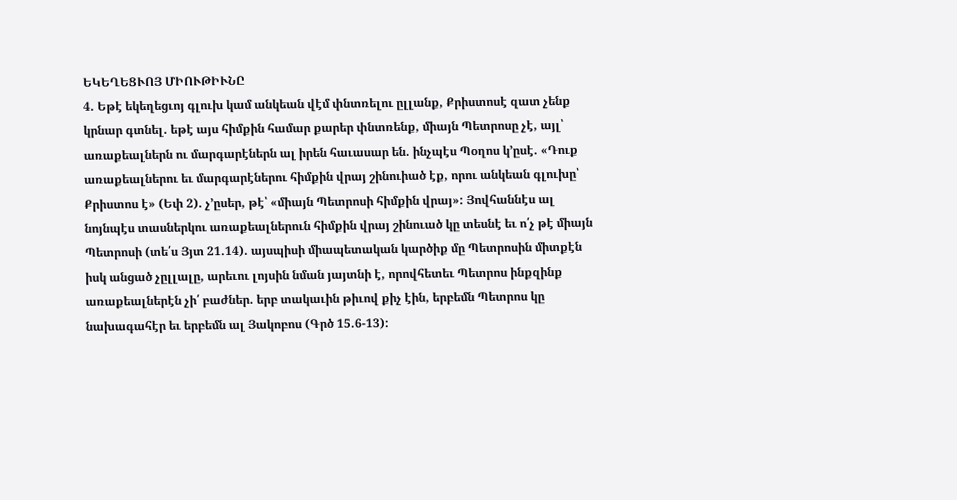ԵԿԵՂԵՑՒՈՅ ՄԻՈՒԹԻՒՆԸ
4. Եթէ եկեղեցւոյ գլուխ կամ անկեան վէմ փնտռելու ըլլանք, Քրիստոսէ զատ չենք կրնար գտնել. եթէ այս հիմքին համար քարեր փնտռենք, միայն Պետրոսը չէ, այլ՝ առաքեալներն ու մարգարէներն ալ իրեն հաւասար են. ինչպէս Պօղոս կ՚ըսէ. «Դուք առաքեալներու եւ մարգարէներու հիմքին վրայ շինուիած էք, որու անկեան գլուխը՝ Քրիստոս է» (Եփ 2). չ՚ըսեր, թէ՝ «միայն Պետրոսի հիմքին վրայ»: Յովհաննէս ալ նոյնպէս տասներկու առաքեալներուն հիմքին վրայ շինուած կը տեսնէ եւ ո՛չ թէ միայն Պետրոսի (տե՛ս Յյտ 21.14). այսպիսի միապետական կարծիք մը Պետրոսին միտքէն իսկ անցած չըլլալը, արեւու լոյսին նման յայտնի է, որովհետեւ Պետրոս ինքզինք առաքեալներէն չի՛ բաժներ. երբ տակաւին թիւով քիչ էին, երբեմն Պետրոս կը նախագահէր եւ երբեմն ալ Յակոբոս (Գրծ 15.6-13):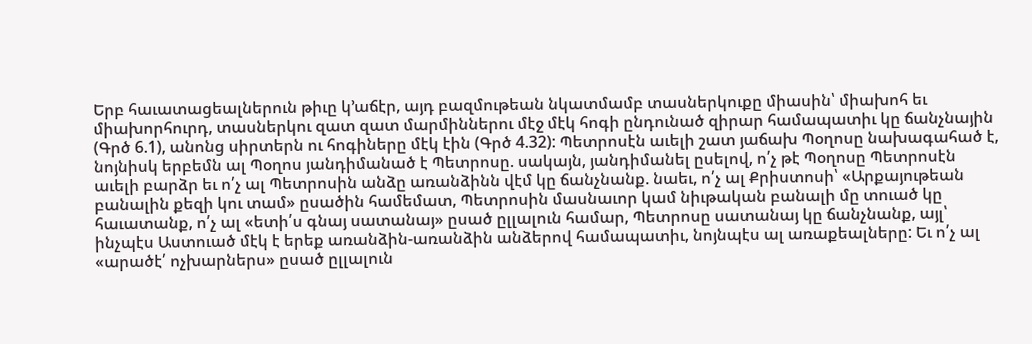Երբ հաւատացեալներուն թիւը կ՚աճէր, այդ բազմութեան նկատմամբ տասներկուքը միասին՝ միախոհ եւ միախորհուրդ, տասներկու զատ զատ մարմիններու մէջ մէկ հոգի ընդունած զիրար համապատիւ կը ճանչնային (Գրծ 6.1), անոնց սիրտերն ու հոգիները մէկ էին (Գրծ 4.32): Պետրոսէն աւելի շատ յաճախ Պօղոսը նախագահած է, նոյնիսկ երբեմն ալ Պօղոս յանդիմանած է Պետրոսը. սակայն, յանդիմանել ըսելով, ո՛չ թէ Պօղոսը Պետրոսէն աւելի բարձր եւ ո՛չ ալ Պետրոսին անձը առանձինն վէմ կը ճանչնանք. նաեւ, ո՛չ ալ Քրիստոսի՝ «Արքայութեան բանալին քեզի կու տամ» ըսածին համեմատ, Պետրոսին մասնաւոր կամ նիւթական բանալի մը տուած կը հաւատանք, ո՛չ ալ «ետի՛ս գնայ սատանայ» ըսած ըլլալուն համար, Պետրոսը սատանայ կը ճանչնանք, այլ՝ ինչպէս Աստուած մէկ է երեք առանձին-առանձին անձերով համապատիւ, նոյնպէս ալ առաքեալները: Եւ ո՛չ ալ «արածէ՛ ոչխարներս» ըսած ըլլալուն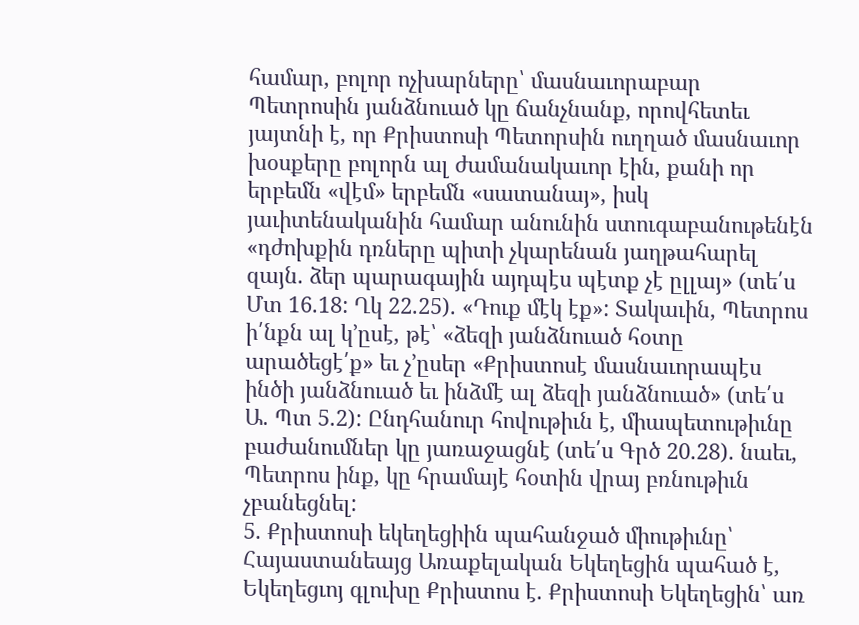համար, բոլոր ոչխարները՝ մասնաւորաբար Պետրոսին յանձնուած կը ճանչնանք, որովհետեւ յայտնի է, որ Քրիստոսի Պետորսին ուղղած մասնաւոր խօսքերը բոլորն ալ ժամանակաւոր էին, քանի որ երբեմն «վէմ» երբեմն «սատանայ», իսկ յաւիտենականին համար անունին ստուգաբանութենէն «դժոխքին դռները պիտի չկարենան յաղթահարել զայն. ձեր պարագային այդպէս պէտք չէ ըլլայ» (տե՛ս Մտ 16.18: Ղկ 22.25). «Դուք մէկ էք»: Տակաւին, Պետրոս ի՛նքն ալ կ՚ըսէ, թէ՝ «ձեզի յանձնուած հօտը արածեցէ՛ք» եւ չ՚ըսեր «Քրիստոսէ մասնաւորապէս ինծի յանձնուած եւ ինձմէ ալ ձեզի յանձնուած» (տե՛ս Ա. Պտ 5.2): Ընդհանուր հովութիւն է, միապետութիւնը բաժանումներ կը յառաջացնէ (տե՛ս Գրծ 20.28). նաեւ, Պետրոս ինք, կը հրամայէ հօտին վրայ բռնութիւն չբանեցնել:
5. Քրիստոսի եկեղեցիին պահանջած միութիւնը՝ Հայաստանեայց Առաքելական Եկեղեցին պահած է, Եկեղեցւոյ գլուխը Քրիստոս է. Քրիստոսի Եկեղեցին՝ առ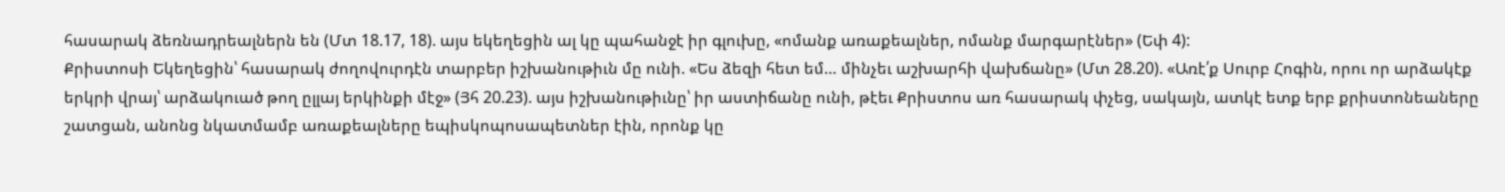հասարակ ձեռնադրեալներն են (Մտ 18.17, 18). այս եկեղեցին ալ կը պահանջէ իր գլուխը, «ոմանք առաքեալներ, ոմանք մարգարէներ» (Եփ 4):
Քրիստոսի Եկեղեցին՝ հասարակ ժողովուրդէն տարբեր իշխանութիւն մը ունի. «Ես ձեզի հետ եմ… մինչեւ աշխարհի վախճանը» (Մտ 28.20). «Առէ՛ք Սուրբ Հոգին, որու որ արձակէք երկրի վրայ՝ արձակուած թող ըլլայ երկինքի մէջ» (Յհ 20.23). այս իշխանութիւնը՝ իր աստիճանը ունի, թէեւ Քրիստոս առ հասարակ փչեց, սակայն, ատկէ ետք երբ քրիստոնեաները շատցան, անոնց նկատմամբ առաքեալները եպիսկոպոսապետներ էին, որոնք կը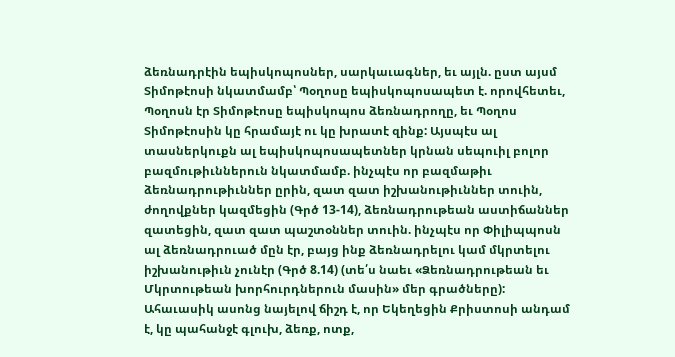ձեռնադրէին եպիսկոպոսներ, սարկաւագներ, եւ այլն. ըստ այսմ Տիմոթէոսի նկատմամբ՝ Պօղոսը եպիսկոպոսապետ է. որովհետեւ, Պօղոսն էր Տիմոթէոսը եպիսկոպոս ձեռնադրողը, եւ Պօղոս Տիմոթէոսին կը հրամայէ ու կը խրատէ զինք: Այսպէս ալ տասներկուքն ալ եպիսկոպոսապետներ կրնան սեպուիլ բոլոր բազմութիւններուն նկատմամբ. ինչպէս որ բազմաթիւ ձեռնադրութիւններ ըրին, զատ զատ իշխանութիւններ տուին, ժողովքներ կազմեցին (Գրծ 13-14), ձեռնադրութեան աստիճաններ զատեցին, զատ զատ պաշտօններ տուին. ինչպէս որ Փիլիպպոսն ալ ձեռնադրուած մըն էր, բայց ինք ձեռնադրելու կամ մկրտելու իշխանութիւն չունէր (Գրծ 8.14) (տե՛ս նաեւ «Ձեռնադրութեան եւ Մկրտութեան խորհուրդներուն մասին» մեր գրածները):
Ահաւասիկ ասոնց նայելով ճիշդ է, որ Եկեղեցին Քրիստոսի անդամ է, կը պահանջէ գլուխ, ձեռք, ոտք,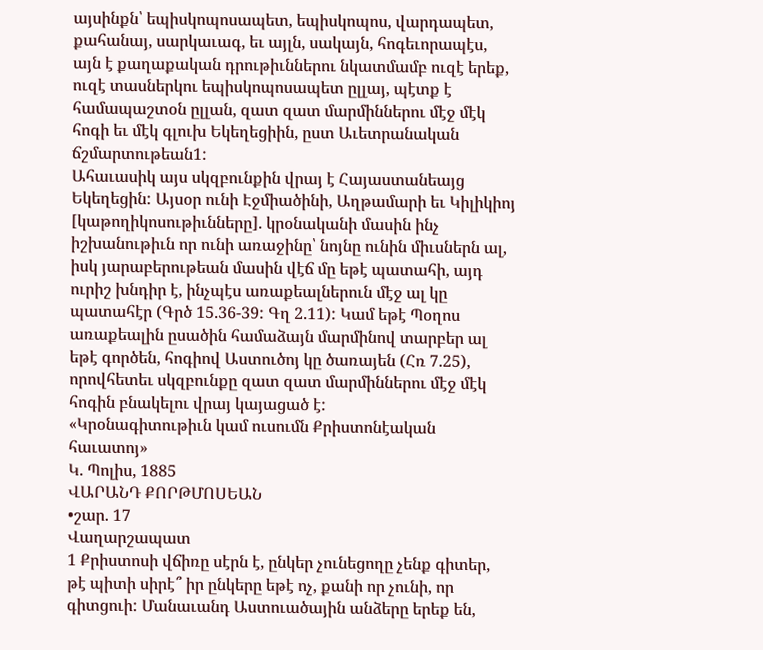այսինքն՝ եպիսկոպոսապետ, եպիսկոպոս, վարդապետ, քահանայ, սարկաւագ, եւ այլն, սակայն, հոգեւորապէս, այն է քաղաքական դրութիւններու նկատմամբ ուզէ երեք, ուզէ տասներկու եպիսկոպոսապետ ըլլայ, պէտք է համապաշտօն ըլլան, զատ զատ մարմիններու մէջ մէկ հոգի եւ մէկ գլուխ Եկեղեցիին, ըստ Աւետրանական ճշմարտութեան1:
Ահաւասիկ այս սկզբունքին վրայ է Հայաստանեայց Եկեղեցին: Այսօր ունի Էջմիածինի, Աղթամարի եւ Կիլիկիոյ [կաթողիկոսութիւնները]. կրօնականի մասին ինչ իշխանութիւն որ ունի առաջինը՝ նոյնը ունին միւսներն ալ, իսկ յարաբերութեան մասին վէճ մը եթէ պատահի, այդ ուրիշ խնդիր է, ինչպէս առաքեալներուն մէջ ալ կը պատահէր (Գրծ 15.36-39: Գղ 2.11): Կամ եթէ Պօղոս առաքեալին ըսածին համաձայն մարմինով տարբեր ալ եթէ գործեն, հոգիով Աստուծոյ կը ծառայեն (Հռ 7.25), որովհետեւ սկզբունքը զատ զատ մարմիններու մէջ մէկ հոգին բնակելու վրայ կայացած է:
«Կրօնագիտութիւն կամ ուսումն Քրիստոնէական հաւատոյ»
Կ. Պոլիս, 1885
ՎԱՐԱՆԴ ՔՈՐԹՄՈՍԵԱՆ
•շար. 17
Վաղարշապատ
1 Քրիստոսի վճիռը սէրն է, ընկեր չունեցողը չենք գիտեր, թէ պիտի սիրէ՞ իր ընկերը եթէ ոչ, քանի որ չունի, որ գիտցուի: Մանաւանդ Աստուածային անձերը երեք են,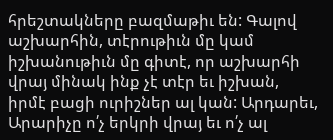հրեշտակները բազմաթիւ են: Գալով աշխարհին, տէրութիւն մը կամ իշխանութիւն մը գիտէ, որ աշխարհի վրայ մինակ ինք չէ տէր եւ իշխան, իրմէ բացի ուրիշներ ալ կան: Արդարեւ, Արարիչը ո՛չ երկրի վրայ եւ ո՛չ ալ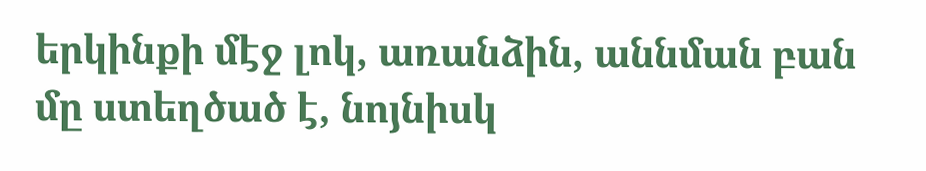երկինքի մէջ լոկ, առանձին, աննման բան մը ստեղծած է, նոյնիսկ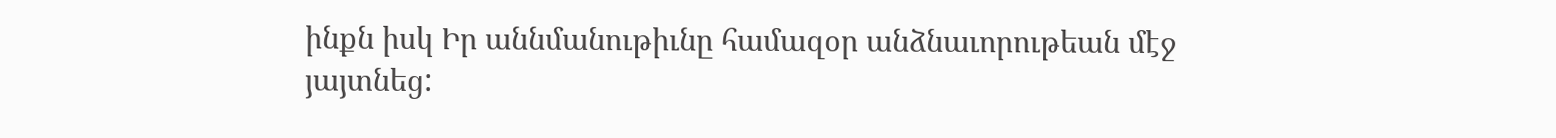ինքն իսկ Իր աննմանութիւնը համազօր անձնաւորութեան մէջ յայտնեց: